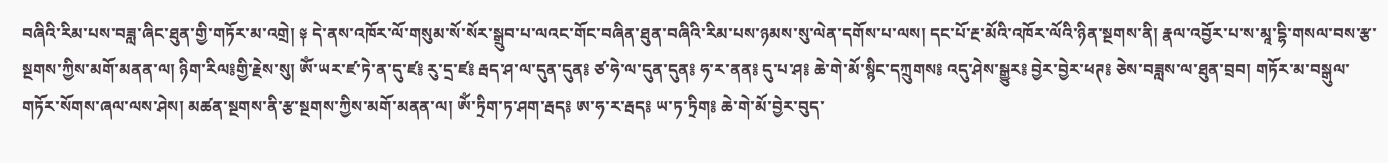བཞིའི་རིམ་པས་བཟླ་ཞིང་ཐུན་གྱི་གཏོར་མ་འགྲེ། ༈ དེ་ནས་འཁོར་ལོ་གསུམ་སོ་སོར་སྒྲུབ་པ་ལའང་གོང་བཞིན་ཐུན་བཞིའི་རིམ་པས་ཉམས་སུ་ལེན་དགོས་པ་ལས། དང་པོ་རྔ་མོའི་འཁོར་ལོའི་ཉིན་སྔགས་ནི། རྣལ་འབྱོར་པ་ས་མཱ་དྷི་གསལ་བས་རྩ་སྔགས་ཀྱིས་མགོ་མནན་ལ། ཉིག་རིལ༔གྱི་རྗེས་སུ། ཨོཾ་ཡར་ཛ་ཏེ་ན་དུ་ཛ༔ རུ་དྲ་ཛ༔ རྦད་ཤ་ལ་དུན་དུན༔ ཙ་ཧེ་ལ་དུན་དུན༔ ཧ་ར་ནན༔ དུ་པ་ཤ༔ ཆེ་གེ་མོ་སྙིང་དཀྲུགས༔ འདུ་ཤེས་སྒྱུར༔ བྱེར་བྱེར་ཕཊ༔ ཅེས་བཟླས་ལ་ཐུན་བྲབ། གཏོར་མ་བསྒུལ་གཏོར་སོགས་ཞལ་ལས་ཤེས། མཚན་སྔགས་ནི་རྩ་སྔགས་ཀྱིས་མགོ་མནན་ལ། ཨོཾ་ཏྲིག་ཏ་ཤག་རྦད༔ ཨ་ཧ་ར་རྦད༔ ཡ་ཏ་ཏྲིག༔ ཆེ་གེ་མོ་བྱེར་བུད་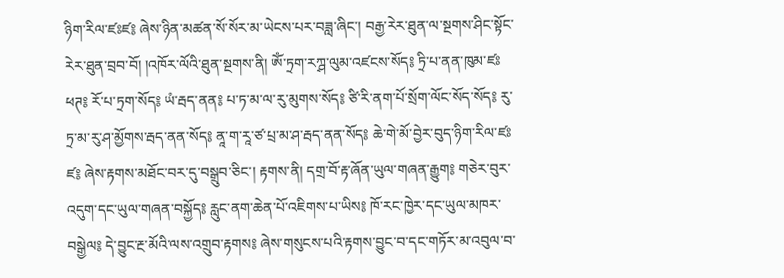ཉིག་རིལ་ཛཿཛ༔ ཞེས་ཉིན་མཚན་སོ་སོར་མ་ཡེངས་པར་བཟླ་ཞིང་། བརྒྱ་རེར་ཐུན་ལ་སྔགས་ཤིང་སྟོང་རེར་ཐུན་བྲབ་བོ། །འཁོར་ལོའི་ཐུན་སྔགས་ནི། ཨོཾ་ཏྲག་རཀྴ་ལུམ་འཛངས་སོད༔ ཏྲི་པ་ནན་ཁུམ་ཛཿཕཊ༔ རོ་པ་ཏྲག་སོད༔ ཡཾ་རྦད་ནན༔ པ་ཏ་མ་ལ་རུ་མུགས་སོད༔ ཙི་རི་ནག་པོ་སྲོག་ལོང་སོད་སོད༔ རུ་ཏྲ་མ་རུ་ཤ་མྱོགས་རྦད་ནན་སོད༔ ནཱ་ག་རཱ་ཙ་པྲ་མ་ཤ་རྦད་ནན་སོད༔ ཆེ་གེ་མོ་བྱེར་བུད་ཉིག་རིལ་ཛཿཛ༔ ཞེས་རྟགས་མཐོང་བར་དུ་བསྒྲུབ་ཅིང་། རྟགས་ནི། དགྲ་བོ་རྟ་ཞོན་ཡུལ་གཞན་རྒྱུག༔ གཅེར་བུར་འདུག་དང་ཡུལ་གཞན་བསྐྱོད༔ རླུང་ནག་ཆེན་པོ་འཇིགས་པ་ཡིས༔ ཁོ་རང་ཁྱེར་དང་ཡུལ་མཁར་བསྒྱེལ༔ དེ་བྱུང་རྔ་མོའི་ལས་འགྲུབ་རྟགས༔ ཞེས་གསུངས་པའི་རྟགས་བྱུང་བ་དང་གཏོར་མ་འབུལ་བ་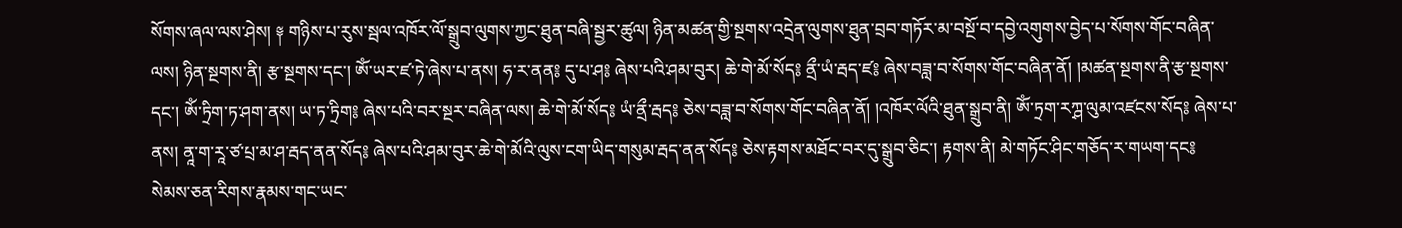སོགས་ཞལ་ལས་ཤེས། ༈ གཉིས་པ་རུས་སྦལ་འཁོར་ལོ་སྒྲུབ་ལུགས་ཀྱང་ཐུན་བཞི་སྦྱར་ཚུལ། ཉིན་མཚན་གྱི་སྔགས་འདྲེན་ལུགས་ཐུན་བྲབ་གཏོར་མ་བསྔོ་བ་དབྱེ་འགུགས་བྱེད་པ་སོགས་གོང་བཞིན་ལས། ཉིན་སྔགས་ནི། རྩ་སྔགས་དང་། ཨོཾ་ཡར་ཛ་ཏེ་ཞེས་པ་ནས། ཧ་ར་ནན༔ དུ་པ་ཤ༔ ཞེས་པའི་ཤམ་བུར། ཆེ་གེ་མོ་སོད༔ ནྲྀ་ཡཾ་རྦད་ཛ༔ ཞེས་བཟླ་བ་སོགས་གོང་བཞིན་ནོ། །མཚན་སྔགས་ནི་རྩ་སྔགས་དང་། ཨོཾ་ཏྲིག་ཏ་ཤག་ནས། ཡ་ཏ་ཏྲིག༔ ཞེས་པའི་བར་སྔར་བཞིན་ལས། ཆེ་གེ་མོ་སོད༔ ཡཾ་ནྲྀ་རྦད༔ ཅེས་བཟླ་བ་སོགས་གོང་བཞིན་ནོ། །འཁོར་ལོའི་ཐུན་སྒྲུབ་ནི། ཨོཾ་ཏྲག་རཀྴ་ལུམ་འཛངས་སོད༔ ཞེས་པ་ནས། ནཱ་ག་རཱ་ཙ་པྲ་མ་ཤ་རྦད་ནན་སོད༔ ཞེས་པའི་ཤམ་བུར་ཆེ་གེ་མོའི་ལུས་ངག་ཡིད་གསུམ་རྦད་ནན་སོད༔ ཅེས་རྟགས་མཐོང་བར་དུ་སྒྲུབ་ཅིང་། རྟགས་ནི། མེ་གཏོང་ཤིང་གཅོད་ར་གཡག་དང༔ སེམས་ཅན་རིགས་རྣམས་གང་ཡང་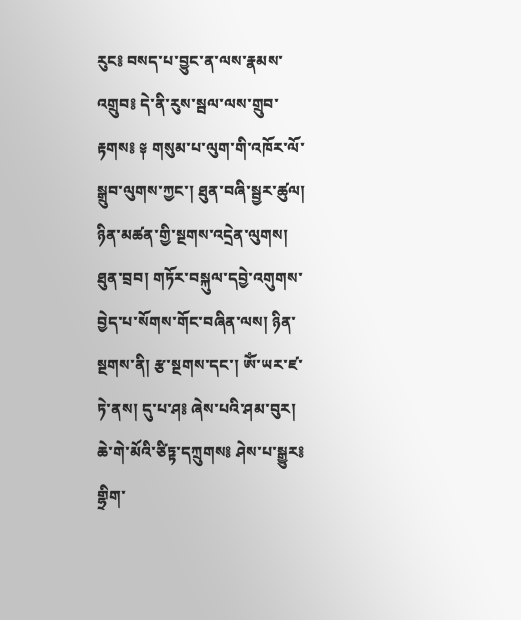རུང༔ བསད་པ་བྱུང་ན་ལས་རྣམས་འགྲུབ༔ དེ་ནི་རུས་སྦལ་ལས་གྲུབ་རྟགས༔ ༈ གསུམ་པ་ལུག་གི་འཁོར་ལོ་སྒྲུབ་ལུགས་ཀྱང་། ཐུན་བཞི་སྦྱར་ཚུལ། ཉིན་མཚན་གྱི་སྔགས་འདྲེན་ལུགས། ཐུན་བྲབ། གཏོར་བསྐུལ་དབྱེ་འགུགས་བྱེད་པ་སོགས་གོང་བཞིན་ལས། ཉིན་སྔགས་ནི། རྩ་སྔགས་དང་། ཨོཾ་ཡར་ཛ་ཏེ་ནས། དུ་པ་ཤ༔ ཞེས་པའི་ཤམ་བུར། ཆེ་གེ་མོའི་ཙིཏྟ་དཀྲུགས༔ ཤེས་པ་སྒྱུར༔ གྷྲིག་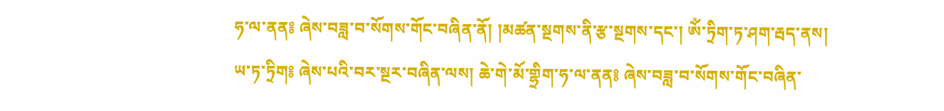ཧ་ལ་ནན༔ ཞེས་བཟླ་བ་སོགས་གོང་བཞིན་ནོ། །མཚན་སྔགས་ནི་རྩ་སྔགས་དང་། ཨོཾ་ཏྲིག་ཏ་ཤག་རྦད་ནས། ཡ་ཏ་ཏྲིག༔ ཞེས་པའི་བར་སྔར་བཞིན་ལས། ཆེ་གེ་མོ་གྷྲིག་ཧ་ལ་ནན༔ ཞེས་བཟླ་བ་སོགས་གོང་བཞིན་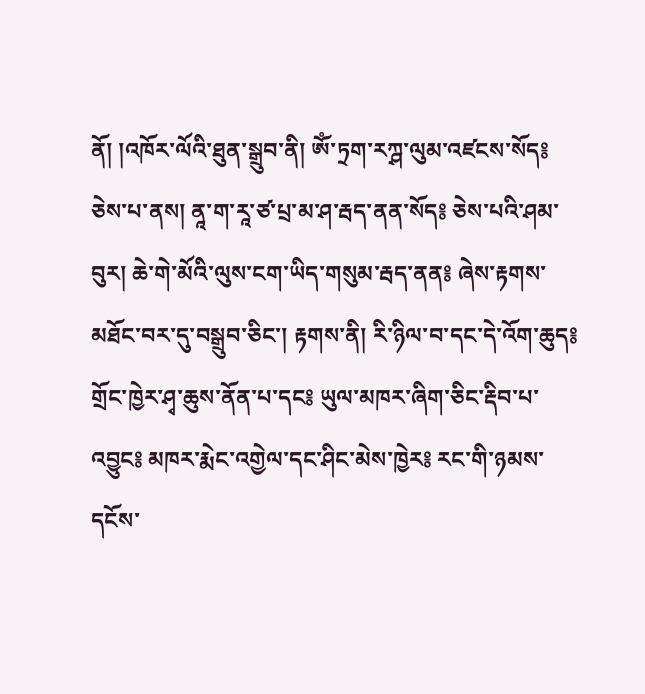ནོ། །འཁོར་ལོའི་ཐུན་སྒྲུབ་ནི། ཨོཾ་ཏྲག་རཀྴ་ལུམ་འཛངས་སོད༔ ཅེས་པ་ནས། ནཱ་ག་རཱ་ཙ་པྲ་མ་ཤ་རྦད་ནན་སོད༔ ཅེས་པའི་ཤམ་བུར། ཆེ་གེ་མོའི་ལུས་ངག་ཡིད་གསུམ་རྦད་ནན༔ ཞེས་རྟགས་མཐོང་བར་དུ་བསྒྲུབ་ཅིང་། རྟགས་ནི། རི་ཉིལ་བ་དང་དེ་འོག་ཆུད༔ གྲོང་ཁྱེར་ཤྭ་ཆུས་ནོན་པ་དང༔ ཡུལ་མཁར་ཞིག་ཅིང་རྡིབ་པ་འབྱུང༔ མཁར་རྨེང་འགྱེལ་དང་ཤིང་མེས་ཁྱེར༔ རང་གི་ཉམས་དངོས་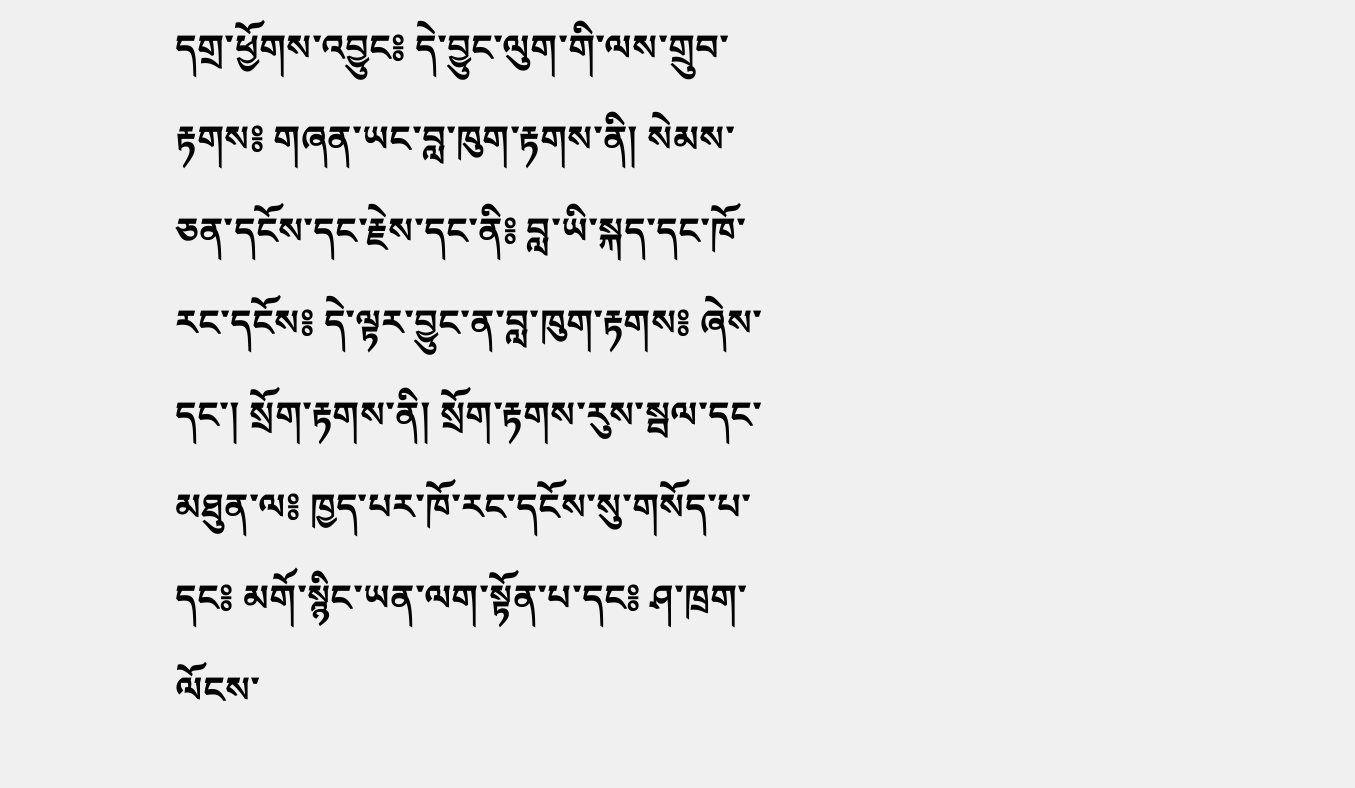དགྲ་ཕྱོགས་འབྱུང༔ དེ་བྱུང་ལུག་གི་ལས་གྲུབ་རྟགས༔ གཞན་ཡང་བླ་ཁུག་རྟགས་ནི། སེམས་ཅན་དངོས་དང་རྗེས་དང་ནི༔ བླ་ཡི་སྐད་དང་ཁོ་རང་དངོས༔ དེ་ལྟར་བྱུང་ན་བླ་ཁུག་རྟགས༔ ཞེས་དང་། སྲོག་རྟགས་ནི། སྲོག་རྟགས་རུས་སྦལ་དང་མཐུན་ལ༔ ཁྱད་པར་ཁོ་རང་དངོས་སུ་གསོད་པ་དང༔ མགོ་སྙིང་ཡན་ལག་སྟོན་པ་དང༔ ཤ་ཁྲག་ལོངས་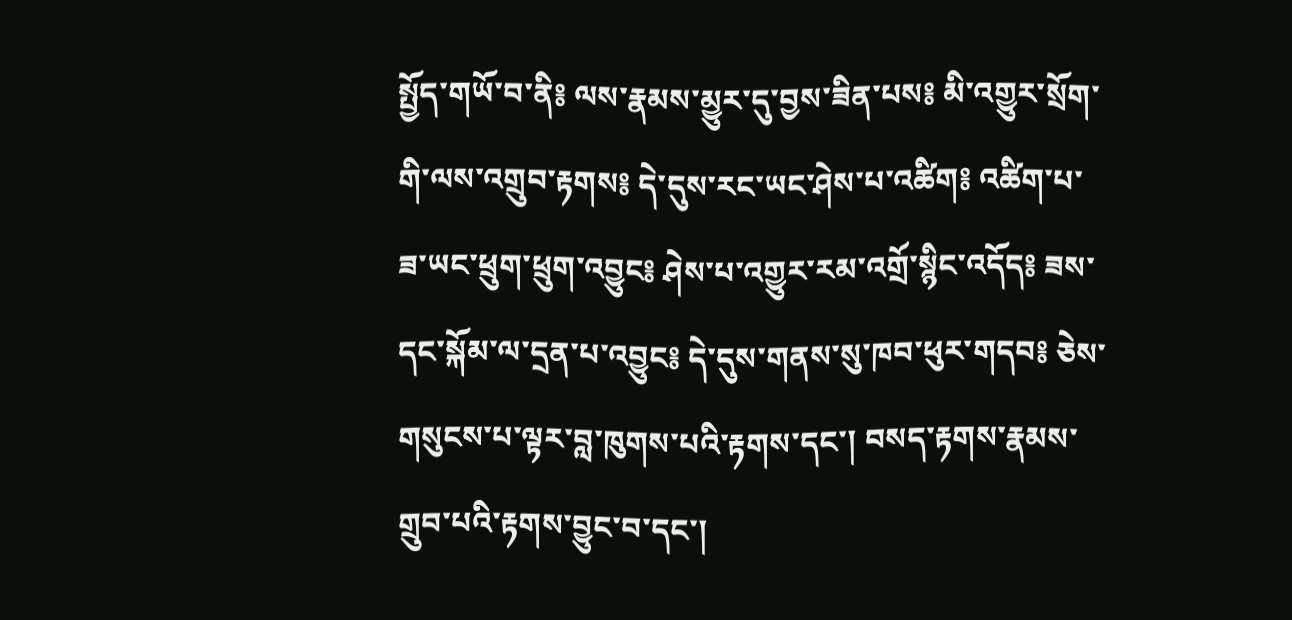སྤྱོད་གཡོ་བ་ནི༔ ལས་རྣམས་མྱུར་དུ་བྱས་ཟིན་པས༔ མི་འགྱུར་སྲོག་གི་ལས་འགྲུབ་རྟགས༔ དེ་དུས་རང་ཡང་ཤེས་པ་འཚིག༔ འཚིག་པ་ཟ་ཡང་ཕྲུག་ཕྲུག་འབྱུང༔ ཤེས་པ་འགྱུར་རམ་འགྲོ་སྙིང་འདོད༔ ཟས་དང་སྐོམ་ལ་དྲན་པ་འབྱུང༔ དེ་དུས་གནས་སུ་ཁབ་ཕུར་གདབ༔ ཅེས་གསུངས་པ་ལྟར་བླ་ཁུགས་པའི་རྟགས་དང་། བསད་རྟགས་རྣམས་གྲུབ་པའི་རྟགས་བྱུང་བ་དང་།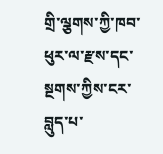གྲི་ལྕགས་ཀྱི་ཁབ་ཕུར་ལ་རྫས་དང་སྔགས་ཀྱིས་ངར་བླུད་པ་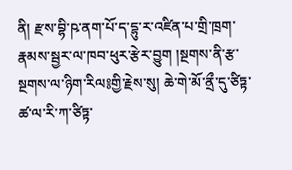ནི། རྫས་བྷི་ཥ་ནག་པོ་ད་དྷུ་ར་འཛིན་པ་གྲི་ཁྲག་རྣམས་སྦྱར་ལ་ཁབ་ཕུར་རྩེར་བྱུག །སྔགས་ནི་རྩ་སྔགས་ལ་ཉིག་རིལ༔གྱི་རྗེས་སུ། ཆེ་གེ་མོ་ནྲྀ་དུ་ཙིཏྟ་ཚ་ལ་རི་ཀ་ཙིཏྟ་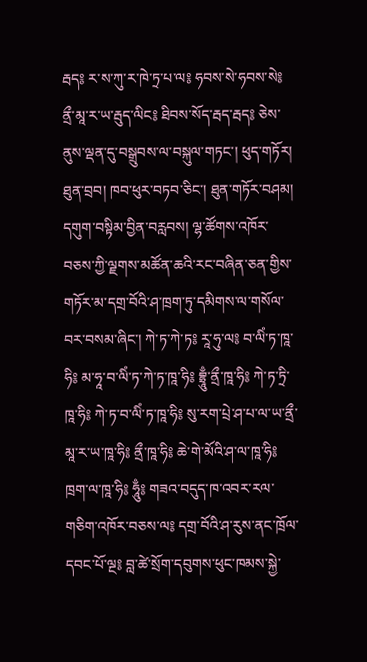རྦད༔ ར་ས་ཀུ་ར་ཁེ་ཏྲ་པ་ལ༔ ཧབས་སེ་ཧབས་སེ༔ ནྲྀ་མཱ་ར་ཡ་རྦུད་ལིང༔ ཐིབས་སོད་རྦད་རྦད༔ ཅེས་ནུས་ལྡན་དུ་བསྒྲུབས་ལ་བསྐུལ་གཏང་། ཕུད་གཏོར། ཐུན་བྲབ། ཁབ་ཕུར་བཏབ་ཅིང་། ཐུན་གཏོར་བཤམ། དགུག་བསྟིམ་བྱིན་བརླབས། ལྷ་ཚོགས་འཁོར་བཅས་ཀྱི་ལྗགས་མཚོན་ཆའི་རང་བཞིན་ཅན་གྱིས་གཏོར་མ་དགྲ་བོའི་ཤ་ཁྲག་ཏུ་དམིགས་ལ་གསོལ་བར་བསམ་ཞིང་། ཀེ་ཏ་ཀེ་ཏ༔ རཱ་ཧུ་ལ༔ བ་ལིཾ་ཏ་ཁཱ་ཧི༔ མ་ཧཱ་བ་ལིཾ་ཏ་ཀེ་ཏ་ཁཱ་ཧི༔ བྷྲཱུྃ་ནྲྀ་ཁཱ་ཧི༔ ཀེ་ཏ་ཏྲི་ཁཱ་ཧི༔ ཀེ་ཏ་བ་ལིཾ་ཏ་ཁཱ་ཧི༔ སུ་རག་པྲེ་ཤ་པ་ལ་ཡ་ནྲྀ་མཱ་ར་ཡ་ཁཱ་ཧི༔ ནྲྀ་ཁཱ་ཧི༔ ཆེ་གེ་མོའི་ཤ་ལ་ཁཱ་ཧི༔ ཁྲག་ལ་ཁཱ་ཧི༔ ཧཱུྃ༔ གཟའ་བདུད་ཁ་འབར་རལ་གཅིག་འཁོར་བཅས་ལ༔ དགྲ་བོའི་ཤ་རུས་ནང་ཁྲོལ་དབང་པོ་ལྔ༔ བླ་ཚེ་སྲོག་དབུགས་ཕུང་ཁམས་སྐྱེ་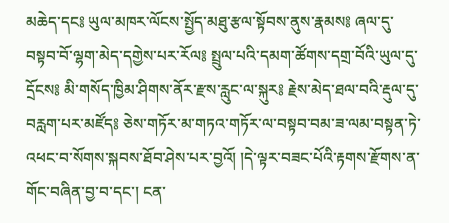མཆེད་དང༔ ཡུལ་མཁར་ལོངས་སྤྱོད་མཐུ་རྩལ་སྟོབས་ནུས་རྣམས༔ ཞལ་དུ་བསྟབ་བོ་ལྷག་མེད་དགྱེས་པར་རོལ༔ སྤྲུལ་པའི་དམག་ཚོགས་དགྲ་བོའི་ཡུལ་དུ་དྲོངས༔ མི་གསོད་ཁྱིམ་ཤིགས་ནོར་རྫས་རླུང་ལ་སྐུར༔ རྗེས་མེད་ཐལ་བའི་རྡུལ་དུ་བརླག་པར་མཛོད༔ ཅེས་གཏོར་མ་གཏའ་གཏོར་ལ་བསྟབ་བམ་ཟ་ལམ་བསྟན་ཏེ་འཕང་བ་སོགས་སྐབས་ཐོབ་ཤེས་པར་བྱའོ། །དེ་ལྟར་བཟང་པོའི་རྟགས་རྫོགས་ན་གོང་བཞིན་བྱ་བ་དང་། ངན་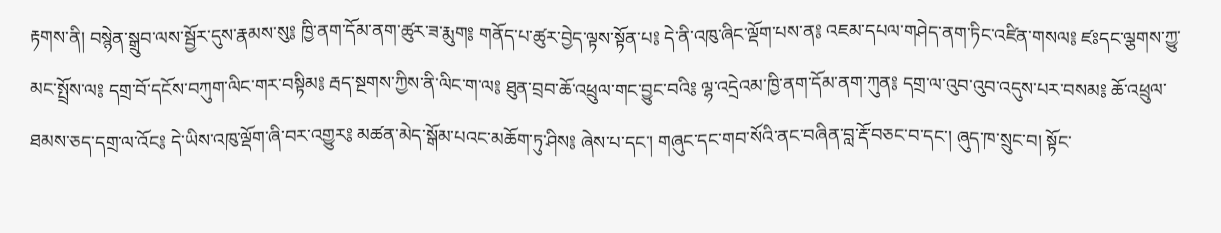རྟགས་ནི། བསྙེན་སྒྲུབ་ལས་སྦྱོར་དུས་རྣམས་སུ༔ ཁྱི་ནག་དོམ་ནག་ཚུར་ཟ་རྨུག༔ གནོད་པ་ཚུར་བྱེད་ལྟས་སྟོན་པ༔ དེ་ནི་འཁུ་ཞིང་ལྡོག་པས་ན༔ འཇམ་དཔལ་གཤེད་ནག་ཏིང་འཛིན་གསལ༔ ཛཿདང་ལྕགས་ཀྱུ་མང་སྤྲོས་ལ༔ དགྲ་བོ་དངོས་བཀུག་ལིང་གར་བསྟིམ༔ རྦད་སྔགས་ཀྱིས་ནི་ལིང་ག་ལ༔ ཐུན་བྲབ་ཆོ་འཕྲུལ་གང་བྱུང་བའི༔ ལྷ་འདྲེའམ་ཁྱི་ནག་དོམ་ནག་ཀུན༔ དགྲ་ལ་འུབ་འུབ་འདུས་པར་བསམ༔ ཆོ་འཕྲུལ་ཐམས་ཅད་དགྲ་ལ་འོང༔ དེ་ཡིས་འཁུ་ལྡོག་ཞི་བར་འགྱུར༔ མཚན་མེད་སྒོམ་པའང་མཆོག་ཏུ་ཤིས༔ ཞེས་པ་དང་། གཞུང་དང་གབ་སོའི་ནང་བཞིན་བླ་རྡོ་བཅང་བ་དང་། ཞུད་ཁ་སྲུང་བ། སྟོང་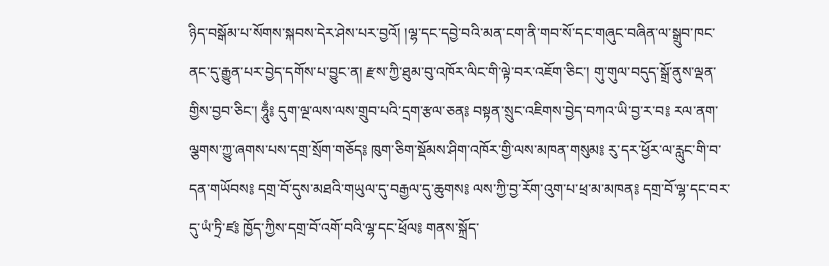ཉིད་བསྒོམ་པ་སོགས་སྐབས་དེར་ཤེས་པར་བྱའོ། །ལྷ་དང་དབྱེ་བའི་མན་ངག་ནི་གབ་སོ་དང་གཞུང་བཞིན་ལ་སྒྲུབ་ཁང་ནང་དུ་རྒྱུན་པར་བྱེད་དགོས་པ་བྱུང་ན། རྫས་ཀྱི་ཐུམ་བུ་འཁོར་ལིང་གི་ལྟེ་བར་འཇོག་ཅིང་། གུ་གུལ་བདུད་སྒྲོ་ནུས་ལྡན་གྱིས་བྱབ་ཅིང་། ཧཱུྃ༔ དུག་ལྔ་ལས་ལས་གྲུབ་པའི་དྲག་རྩལ་ཅན༔ བསྟན་སྲུང་འཇིགས་བྱེད་བཀའ་ཡི་བྱ་ར་བ༔ རལ་ནག་ལྕགས་ཀྱུ་ཞགས་པས་དགྲ་སྲོག་གཅོད༔ ཁུག་ཅིག་སྡོམས་ཤིག་འཁོར་གྱི་ལས་མཁན་གསུམ༔ རུ་དར་ཕྱོར་ལ་རླུང་གི་བ་དན་གཡོབས༔ དགྲ་བོ་དུས་མཐའི་གཡུལ་དུ་བརྒྱལ་དུ་ཆུགས༔ ལས་ཀྱི་བྱ་རོག་འུག་པ་ཕྲ་མ་མཁན༔ དགྲ་བོ་ལྷ་དང་བར་དུ་ཡཾ་ཏྲི་ཛ༔ ཁྱོད་ཀྱིས་དགྲ་བོ་འགོ་བའི་ལྷ་དང་ཕྲོལ༔ གནས་སྐྲོད་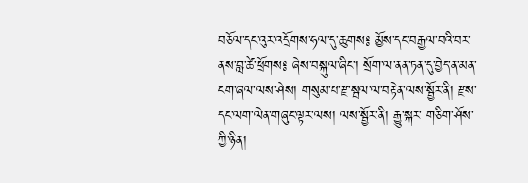བཅོལ་དང་འུར་འདྲོགས་ཧལ་དུ་ཆུགས༔ མྱོས་དང་བརྒྱལ་བའི་བར་ནས་བླ་ཚེ་ཕྲོགས༔ ཞེས་བསྐུལ་ཞིང་། སྲོག་ལ་ནན་ཏན་དུ་བྱེད་ན་མན་ངག་ཞལ་ལས་ཤེས། གསུམ་པ་རྫ་སྦལ་ལ་བརྟེན་ལས་སྦྱོར་ནི། རྫས་དང་ལག་ལེན་གཞུང་ལྟར་ལས། ལས་སྦྱོར་ནི། རྒྱུ་སྐར་ གཅིག་ཤོས་ཀྱི་ཉིན།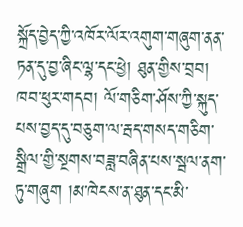སྐྲོད་བྱེད་ཀྱི་འཁོར་ལོར་འགུག་གཞུག་ནན་ཏན་དུ་བྱ་ཞིང་ལྷ་དང་ཕྱེ། ཐུན་གྱིས་བྲབ། ཁབ་ཕུར་གདབ། ལོ་གཅིག་ཤོས་ཀྱི་སྐུད་པས་བྱད་དུ་བཅུག་ལ་རྦད་གསད་གཅིག་སྒྲིལ་གྱི་སྔགས་བཟླ་བཞིན་པས་སྦལ་ནག་ཏུ་གཞུག །མ་ཁེངས་ན་ཐུན་དང་མི་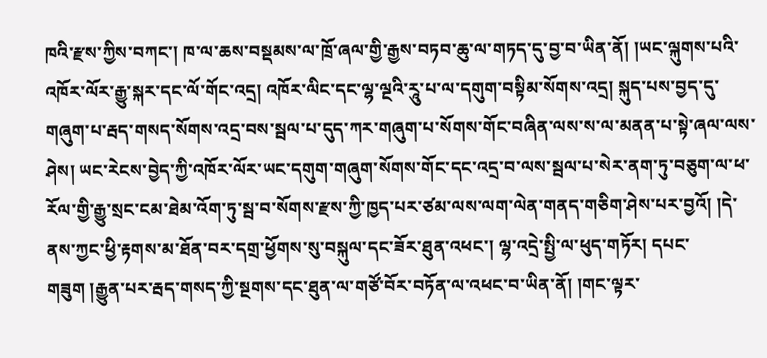ཁའི་རྫས་ཀྱིས་བཀང་། ཁ་ལ་ཆས་བསྡམས་ལ་ཁྲོ་ཞལ་གྱི་རྒྱས་བཏབ་ཆུ་ལ་གཏད་དུ་བྱ་བ་ཡིན་ནོ། །ཡང་ལྐུགས་པའི་འཁོར་ལོར་རྒྱུ་སྐར་དང་ལོ་གོང་འདྲ། འཁོར་ལིང་དང་ལྷ་ལྔའི་རཱུ་པ་ལ་དགུག་བསྟིམ་སོགས་འདྲ། སྐུད་པས་བྱད་དུ་གཞུག་པ་རྦད་གསད་སོགས་འདྲ་བས་སྦལ་པ་དུད་ཀར་གཞུག་པ་སོགས་གོང་བཞིན་ལས་ས་ལ་མནན་པ་སྟེ་ཞལ་ལས་ཤེས། ཡང་རེངས་བྱེད་ཀྱི་འཁོར་ལོར་ཡང་དགུག་གཞུག་སོགས་གོང་དང་འདྲ་བ་ལས་སྦལ་པ་སེར་ནག་ཏུ་བཅུག་ལ་ཕ་རོལ་གྱི་རྒྱུ་སྲང་ངམ་ཐེམ་འོག་ཏུ་སྦ་བ་སོགས་རྫས་ཀྱི་ཁྱད་པར་ཙམ་ལས་ལག་ལེན་གནད་གཅིག་ཤེས་པར་བྱའོ། །དེ་ནས་ཀྱང་ཕྱི་རྟགས་མ་ཐོན་བར་དགྲ་ཕྱོགས་སུ་བསྐུལ་དང་ཟོར་ཐུན་འཕང་། ལྷ་འདྲེ་སྤྱི་ལ་ཕུད་གཏོར། དཔང་གཟུག །རྒྱུན་པར་རྦད་གསད་ཀྱི་སྔགས་དང་ཐུན་ལ་གཙོ་བོར་བཏོན་ལ་འཕང་བ་ཡིན་ནོ། །གང་ལྟར་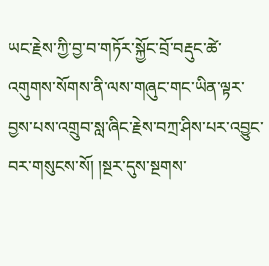ཡང་རྗེས་ཀྱི་བྱ་བ་གཏོར་སྐྱོང་བྲོ་བརྡུང་ཚེ་འགུགས་སོགས་ནི་ལས་གཞུང་གང་ཡིན་ལྟར་བྱས་པས་འགྲུབ་སླ་ཞིང་རྗེས་བཀྲ་ཤིས་པར་འབྱུང་བར་གསུངས་སོ། །སྔར་དུས་སྔགས་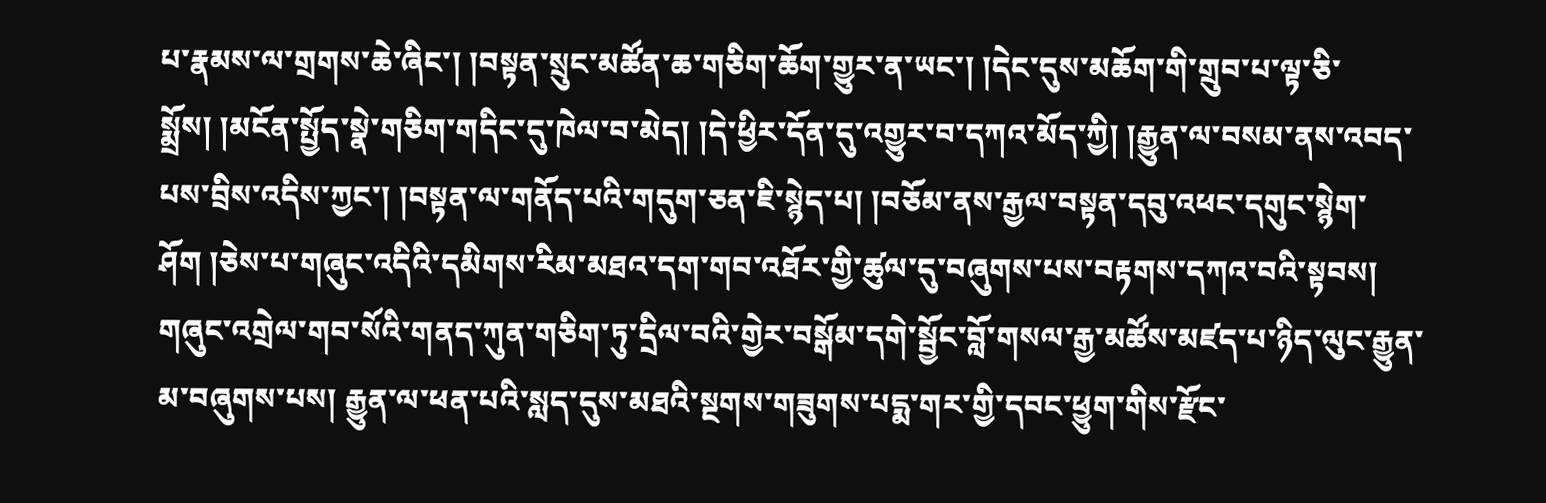པ་རྣམས་ལ་གྲགས་ཆེ་ཞིང་། །བསྟན་སྲུང་མཚོན་ཆ་གཅིག་ཆོག་གྱུར་ན་ཡང་། །དེང་དུས་མཆོག་གི་གྲུབ་པ་ལྟ་ཅི་སྨྲོས། །མངོན་སྤྱོད་སྣེ་གཅིག་གདིང་དུ་ཁེལ་བ་མེད། །དེ་ཕྱིར་དོན་དུ་འགྱུར་བ་དཀའ་མོད་ཀྱི། །རྒྱུན་ལ་བསམ་ནས་འབད་པས་བྲིས་འདིས་ཀྱང་། །བསྟན་ལ་གནོད་པའི་གདུག་ཅན་ཇི་སྙེད་པ། །བཅོམ་ནས་རྒྱལ་བསྟན་དབུ་འཕང་དགུང་སྙེག་ཤོག །ཅེས་པ་གཞུང་འདིའི་དམིགས་རིམ་མཐའ་དག་གབ་འཐོར་གྱི་ཚུལ་དུ་བཞུགས་པས་བརྟགས་དཀའ་བའི་སྟབས། གཞུང་འགྲེལ་གབ་སོའི་གནད་ཀུན་གཅིག་ཏུ་དྲིལ་བའི་གྱེར་བསྒོམ་དགེ་སྦྱོང་བློ་གསལ་རྒྱ་མཚོས་མཛད་པ་ཉིད་ལུང་རྒྱུན་མ་བཞུགས་པས། རྒྱུན་ལ་ཕན་པའི་སླད་དུས་མཐའི་སྔགས་གཟུགས་པདྨ་གར་གྱི་དབང་ཕྱུག་གིས་རྫོང་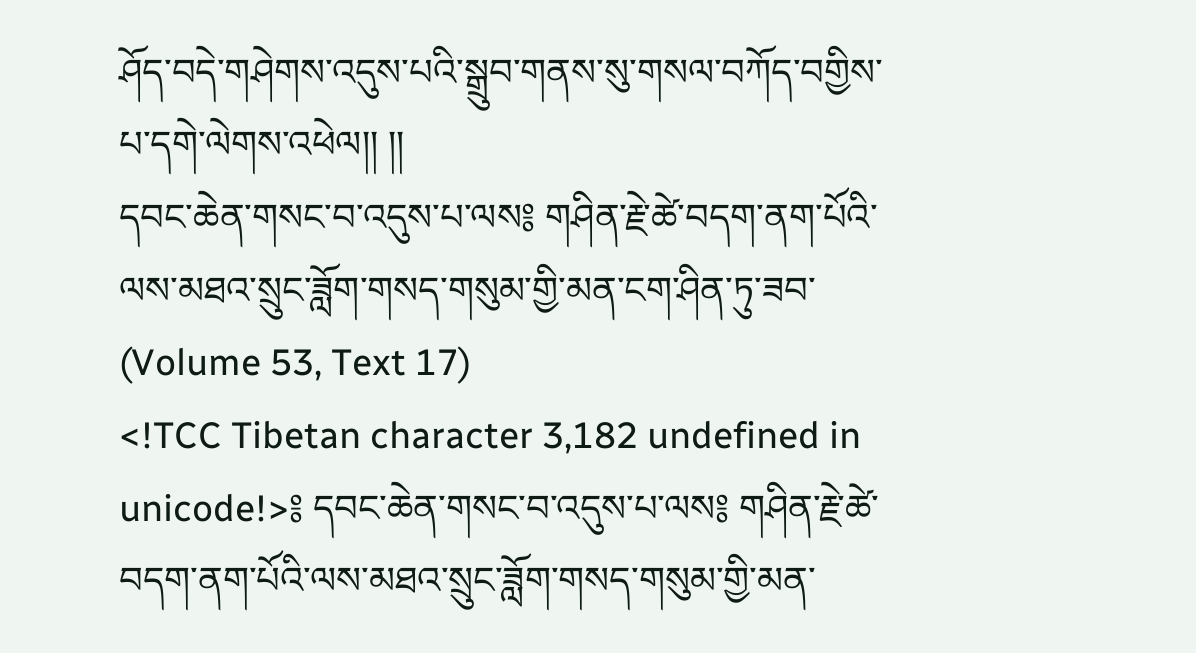ཤོད་བདེ་གཤེགས་འདུས་པའི་སྒྲུབ་གནས་སུ་གསལ་བཀོད་བགྱིས་པ་དགེ་ལེགས་འཕེལ།། །།
དབང་ཆེན་གསང་བ་འདུས་པ་ལས༔ གཤིན་རྗེ་ཚེ་བདག་ནག་པོའི་ལས་མཐའ་སྲུང་ཟློག་གསད་གསུམ་གྱི་མན་ངག་ཤིན་ཏུ་ཟབ་ (Volume 53, Text 17)
<!TCC Tibetan character 3,182 undefined in unicode!>༔ དབང་ཆེན་གསང་བ་འདུས་པ་ལས༔ གཤིན་རྗེ་ཚེ་བདག་ནག་པོའི་ལས་མཐའ་སྲུང་ཟློག་གསད་གསུམ་གྱི་མན་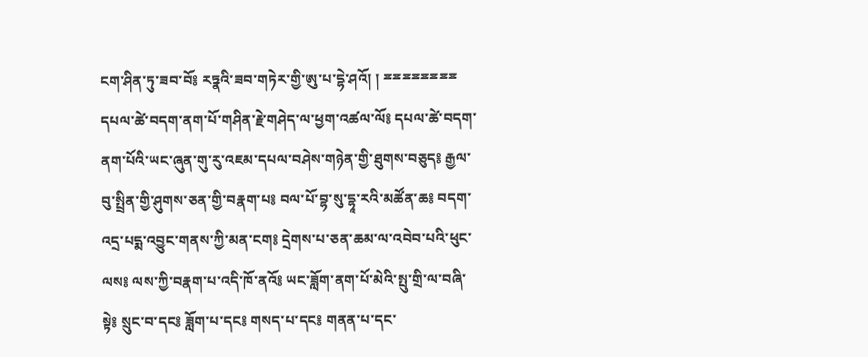ངག་ཤིན་ཏུ་ཟབ་བོ༔ རཏྣའི་ཟབ་གཏེར་གྱི་ཨུ་པ་དྷེ་ཤའོ། ། ྈྈྈྈྈྈྈྈ དཔལ་ཚེ་བདག་ནག་པོ་གཤིན་རྗེ་གཤེད་ལ་ཕྱག་འཚལ་ལོ༔ དཔལ་ཚེ་བདག་ནག་པོའི་ཡང་ཞུན་གུ་རུ་འཇམ་དཔལ་བཤེས་གཉེན་གྱི་ཐུགས་བཅུད༔ རྒྱལ་བུ་སྤྲིན་གྱི་ཤུགས་ཅན་གྱི་བརྣག་པ༔ བལ་པོ་བྷ་སུ་དྷཱ་རའི་མཚོན་ཆ༔ བདག་འདྲ་པདྨ་འབྱུང་གནས་ཀྱི་མན་ངག༔ དྲེགས་པ་ཅན་ཆམ་ལ་འབེབ་པའི་ཕུང་ལས༔ ལས་ཀྱི་བརྣག་པ་འདི་ཁོ་ནའོ༔ ཡང་ཟློག་ནག་པོ་མེའི་སྤུ་གྲི་ལ་བཞི་སྟེ༔ སྲུང་བ་དང༔ ཟློག་པ་དང༔ གསད་པ་དང༔ གནན་པ་དང་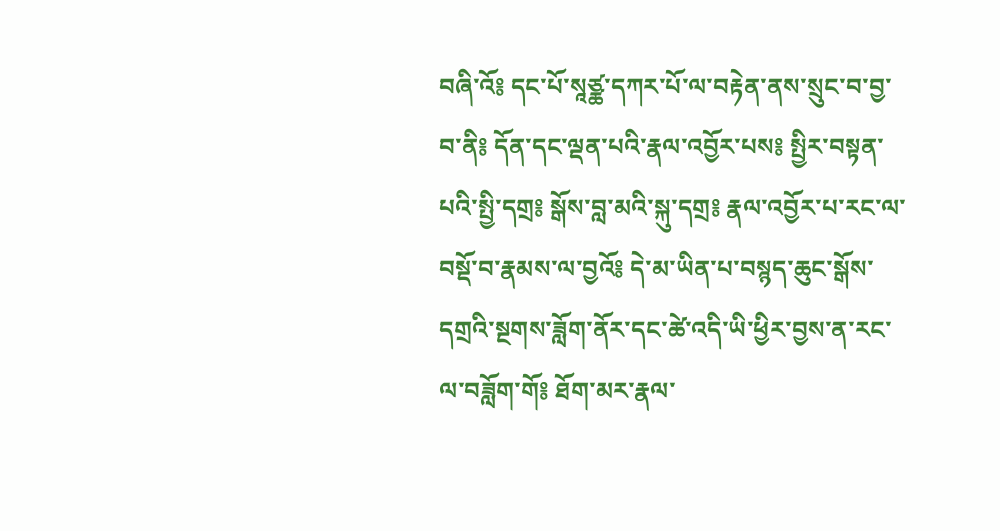བཞི་འོ༔ དང་པོ་སཱཙྪ་དཀར་པོ་ལ་བརྟེན་ནས་སྲུང་བ་བྱ་བ་ནི༔ དོན་དང་ལྡན་པའི་རྣལ་འབྱོར་པས༔ སྤྱིར་བསྟན་པའི་སྤྱི་དགྲ༔ སྒོས་བླ་མའི་སྐུ་དགྲ༔ རྣལ་འབྱོར་པ་རང་ལ་བསྡོ་བ་རྣམས་ལ་བྱའོ༔ དེ་མ་ཡིན་པ་བསྙད་ཆུང་སྒོས་དགྲའི་སྔགས་ཟློག་ནོར་དང་ཚེ་འདི་ཡི་ཕྱིར་བྱས་ན་རང་ལ་བཟློག་གོ༔ ཐོག་མར་རྣལ་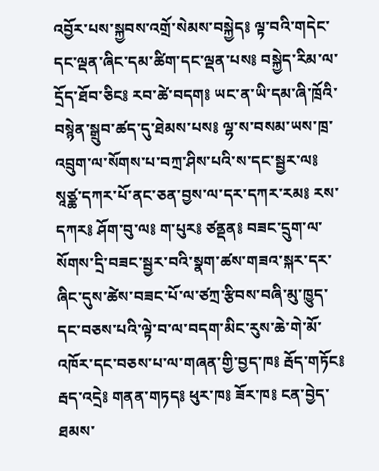འབྱོར་པས་སྐྱབས་འགྲོ་སེམས་བསྐྱེད༔ ལྟ་བའི་གདེང་དང་ལྡན་ཞིང་དམ་ཚིག་དང་ལྡན་པས༔ བསྐྱེད་རིམ་ལ་དྲོད་ཐོབ་ཅིང༔ རབ་ཚེ་བདག༔ ཡང་ན་ཡི་དམ་ཞི་ཁྲོའི་བསྙེན་སྒྲུབ་ཚད་དུ་ཐེམས་པས༔ ལྷ་ས་བསམ་ཡས་ཁྲ་འབྲུག་ལ་སོགས་པ་བཀྲ་ཤིས་པའི་ས་དང་སྦྱར་ལ༔ སཱཙྪ་དཀར་པོ་ནང་ཅན་བྱས་ལ་དར་དཀར་རམ༔ རས་དཀར༔ ཤོག་བུ་ལ༔ ག་པུར༔ ཙནྡན༔ བཟང་དྲུག་ལ་སོགས་དྲི་བཟང་སྦྱར་བའི་སྣག་ཚས་གཟའ་སྐར་དར་ཞིང་དུས་ཚེས་བཟང་པོ་ལ་ཙཀྲ་རྩིབས་བཞི་མུ་ཁྱུད་དང་བཅས་པའི་ལྟེ་བ་ལ་བདག་མིང་རུས་ཆེ་གེ་མོ་འཁོར་དང་བཅས་པ་ལ་གཞན་གྱི་བྱད་ཁ༔ རྦོད་གཏོང༔ རྦད་འདྲེ༔ གནན་གཏད༔ ཕུར་ཁ༔ ཟོར་ཁ༔ ངན་བྱེད་ཐམས་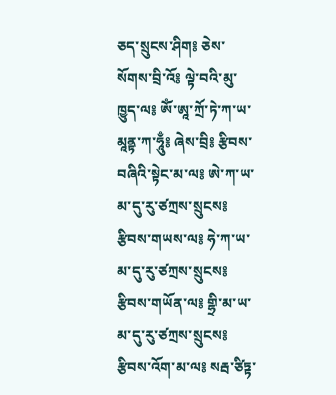ཅད་སྲུངས་ཤིག༔ ཅེས་སོགས་བྲི་འོ༔ ལྟེ་བའི་མུ་ཁྱུད་ལ༔ ཨོཾ་ཨཱ་ཀྲོ་ཏེ་ཀ་ཡ་མཱནྟ་ཀ་ཧཱུྃ༔ ཞེས་བྲི༔ རྩིབས་བཞིའི་སྟེང་མ་ལ༔ ཨེ་ཀ་ཡ་མ་དུ་རུ་ཙཀྲས་སྲུངས༔ རྩིབས་གཡས་ལ༔ ཧེ་ཀ་ཡ་མ་དུ་རུ་ཙཀྲས་སྲུངས༔ རྩིབས་གཡོན་ལ༔ གྷྲི་མ་ཡ་མ་དུ་རུ་ཙཀྲས་སྲུངས༔ རྩིབས་འོག་མ་ལ༔ སརྦ་ཙིཏྟ་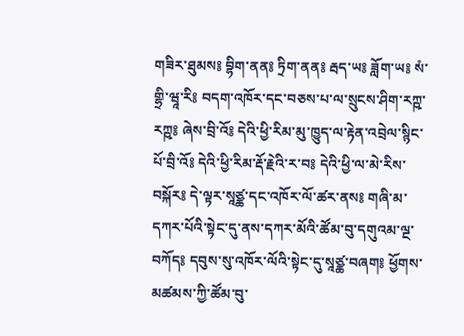གཟིར་ཐུམས༔ བྷིག་ནན༔ ཏྲིག་ནན༔ རྦད་ཡ༔ ཟློག་ཡ༔ སཾ་གྷྲི་ཝཱ་རི༔ བདག་འཁོར་དང་བཅས་པ་ལ་སྲུངས་ཤིག་རཀྵ་རཀྵ༔ ཞེས་བྲི་འོ༔ དེའི་ཕྱི་རིམ་མུ་ཁྱུད་ལ་རྟེན་འབྲེལ་སྙིང་པོ་བྲི་འོ༔ དེའི་ཕྱི་རིམ་རྡོ་རྗེའི་ར་བ༔ དེའི་ཕྱི་ལ་མེ་རིས་བསྐོར༔ དེ་ལྟར་སཱཙྪ་དང་འཁོར་ལོ་ཚར་ནས༔ གཞི་མ་དཀར་པོའི་སྟེང་དུ་ནས་དཀར་མོའི་ཚོམ་བུ་དགུའམ་ལྔ་བཀོད༔ དབུས་སུ་འཁོར་ལོའི་སྟེང་དུ་སཱཙྪ་བཞག༔ ཕྱོགས་མཚམས་ཀྱི་ཚོམ་བུ་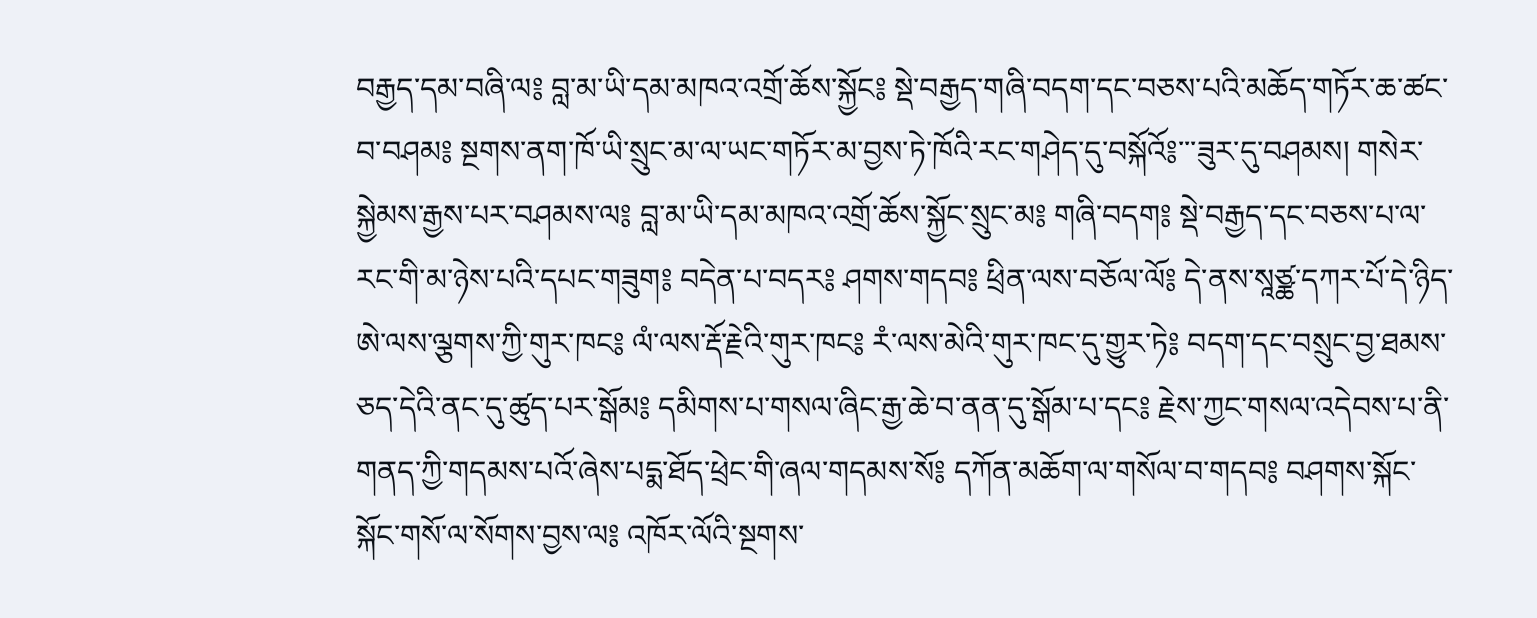བརྒྱད་དམ་བཞི་ལ༔ བླ་མ་ཡི་དམ་མཁའ་འགྲོ་ཆོས་སྐྱོང༔ སྡེ་བརྒྱད་གཞི་བདག་དང་བཅས་པའི་མཆོད་གཏོར་ཆ་ཚང་བ་བཤམ༔ སྔགས་ནག་ཁོ་ཡི་སྲུང་མ་ལ་ཡང་གཏོར་མ་བྱས་ཏེ་ཁོའི་རང་གཤེད་དུ་བསྐོའོ༔་་་ཟུར་དུ་བཤམས། གསེར་སྐྱེམས་རྒྱས་པར་བཤམས་ལ༔ བླ་མ་ཡི་དམ་མཁའ་འགྲོ་ཆོས་སྐྱོང་སྲུང་མ༔ གཞི་བདག༔ སྡེ་བརྒྱད་དང་བཅས་པ་ལ་རང་གི་མ་ཉེས་པའི་དཔང་གཟུག༔ བདེན་པ་བདར༔ ཤགས་གདབ༔ ཕྲིན་ལས་བཅོལ་ལོ༔ དེ་ནས་སཱཙྪ་དཀར་པོ་དེ་ཉིད་ཨེ་ལས་ལྕགས་ཀྱི་གུར་ཁང༔ ལཾ་ལས་རྡོ་རྗེའི་གུར་ཁང༔ རཾ་ལས་མེའི་གུར་ཁང་དུ་གྱུར་ཏེ༔ བདག་དང་བསྲུང་བྱ་ཐམས་ཅད་དེའི་ནང་དུ་ཚུད་པར་སྒོམ༔ དམིགས་པ་གསལ་ཞིང་རྒྱ་ཆེ་བ་ནན་དུ་སྒོམ་པ་དང༔ རྗེས་ཀྱང་གསལ་འདེབས་པ་ནི་གནད་ཀྱི་གདམས་པའོ་ཞེས་པདྨ་ཐོད་ཕྲེང་གི་ཞལ་གདམས་སོ༔ དཀོན་མཆོག་ལ་གསོལ་བ་གདབ༔ བཤགས་སྐོང་སྐོང་གསོ་ལ་སོགས་བྱས་ལ༔ འཁོར་ལོའི་སྔགས་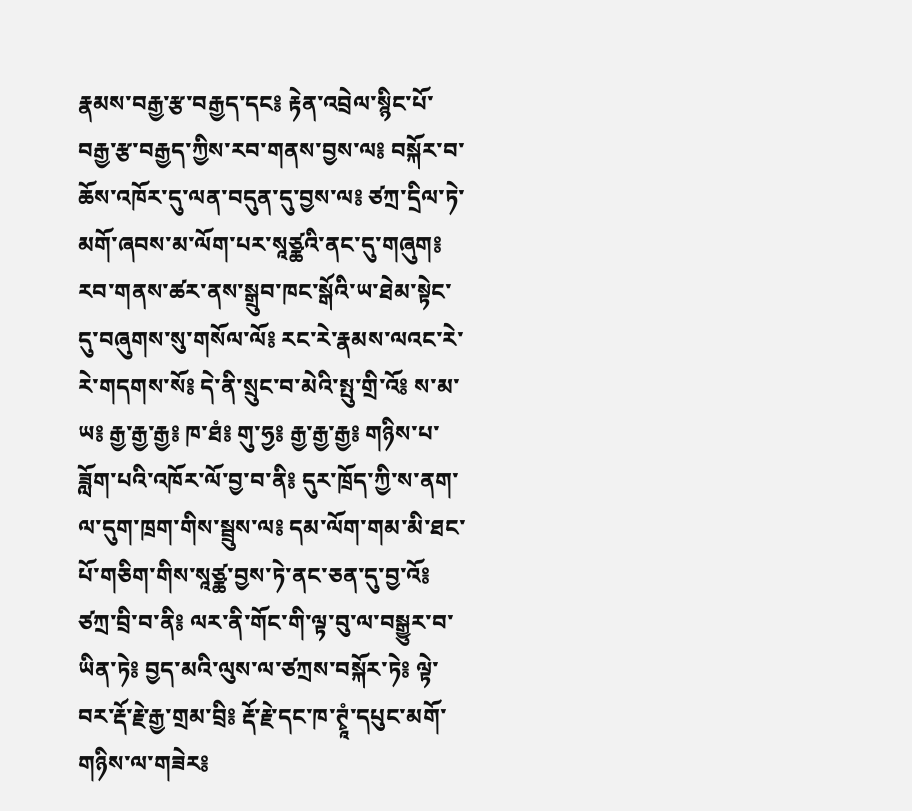རྣམས་བརྒྱ་རྩ་བརྒྱད་དང༔ རྟེན་འབྲེལ་སྙིང་པོ་བརྒྱ་རྩ་བརྒྱད་ཀྱིས་རབ་གནས་བྱས་ལ༔ བསྐོར་བ་ཆོས་འཁོར་དུ་ལན་བདུན་དུ་བྱས་ལ༔ ཙཀྲ་དྲིལ་ཏེ་མགོ་ཞབས་མ་ལོག་པར་སཱཙྪའི་ནང་དུ་གཞུག༔ རབ་གནས་ཚར་ནས་སྒྲུབ་ཁང་སྒོའི་ཡ་ཐེམ་སྟེང་དུ་བཞུགས་སུ་གསོལ་ལོ༔ རང་རེ་རྣམས་ལའང་རེ་རེ་གདགས་སོ༔ དེ་ནི་སྲུང་བ་མེའི་སྤུ་གྲི་འོ༔ ས་མ་ཡ༔ རྒྱ་རྒྱ་རྒྱ༔ ཁ་ཐཾ༔ གུ་ཧྱ༔ རྒྱ་རྒྱ་རྒྱ༔ གཉིས་པ་ཟློག་པའི་འཁོར་ལོ་བྱ་བ་ནི༔ དུར་ཁྲོད་ཀྱི་ས་ནག་ལ་དུག་ཁྲག་གིས་སྦྲུས་ལ༔ དམ་ལོག་གམ་མི་ཐང་པོ་གཅིག་གིས་སཱཙྪ་བྱས་ཏེ་ནང་ཅན་དུ་བྱ་འོ༔ ཙཀྲ་བྲི་བ་ནི༔ ལར་ནི་གོང་གི་ལྟ་བུ་ལ་བསྒྱུར་བ་ཡིན་ཏེ༔ བྱད་མའི་ལུས་ལ་ཙཀྲས་བསྐོར་ཏེ༔ ལྟེ་བར་རྡོ་རྗེ་རྒྱ་གྲམ་བྲི༔ རྡོ་རྗེ་དང་ཁ་ཊྭཱཾ་དཔུང་མགོ་གཉིས་ལ་གཟེར༔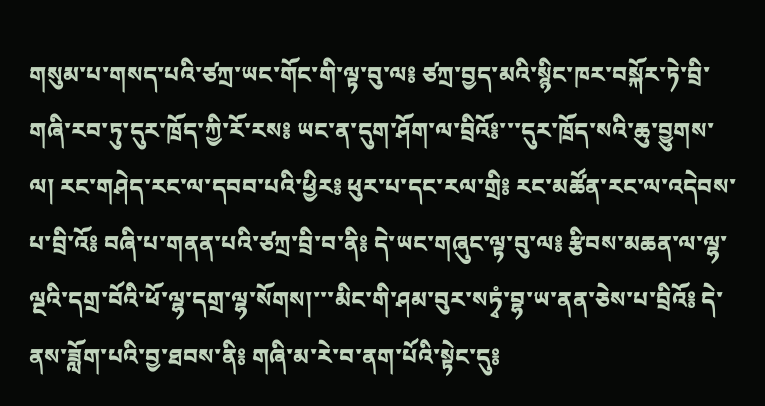གསུམ་པ་གསད་པའི་ཙཀྲ་ཡང་གོང་གི་ལྟ་བུ་ལ༔ ཙཀྲ་བྱད་མའི་སྙིང་ཁར་བསྐོར་ཏེ་བྲི་གཞི་རབ་ཏུ་དུར་ཁྲོད་ཀྱི་རོ་རས༔ ཡང་ན་དུག་ཤོག་ལ་བྲིའོ༔་་་དུར་ཁྲོད་སའི་ཆུ་བྱུགས་ལ། རང་གཤེད་རང་ལ་དབབ་པའི་ཕྱིར༔ ཕུར་པ་དང་རལ་གྲི༔ རང་མཚོན་རང་ལ་འདེབས་པ་བྲི་འོ༔ བཞི་པ་གནན་པའི་ཙཀྲ་བྲི་བ་ནི༔ དེ་ཡང་གཞུང་ལྟ་བུ་ལ༔ རྩིབས་མཆན་ལ་ལྷ་ལྔའི་དགྲ་བོའི་ཕོ་ལྷ་དགྲ་ལྷ་སོགས།་་་མིང་གི་ཤམ་བུར་སཏྭཾ་བྷ་ཡ་ནན་ཅེས་པ་བྲིའོ༔ དེ་ནས་ཟློག་པའི་བྱ་ཐབས་ནི༔ གཞི་མ་རེ་བ་ནག་པོའི་སྟེང་དུ༔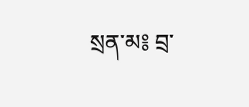སྲན་མ༔ བྲ་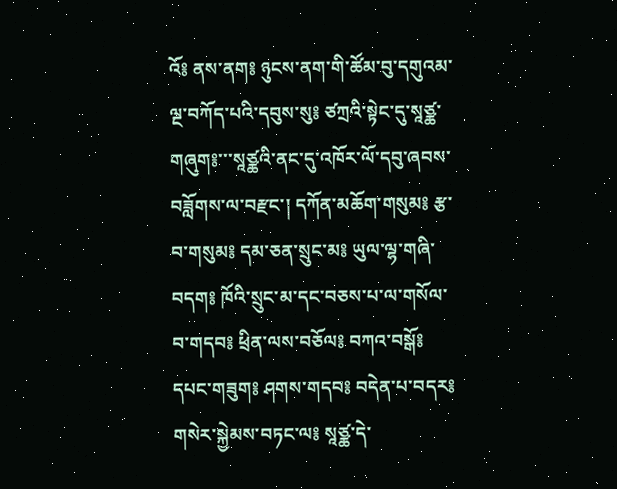འོ༔ ནས་ནག༔ ཉུངས་ནག་གི་ཚོམ་བུ་དགུའམ་ལྔ་བཀོད་པའི་དབུས་སུ༔ ཙཀྲའི་སྟེང་དུ་སཱཙྪ་གཞུག༔་་་སཱཙྪའི་ནང་དུ་འཁོར་ལོ་དབུ་ཞབས་བཟློགས་ལ་བརྫང་། དཀོན་མཆོག་གསུམ༔ རྩ་བ་གསུམ༔ དམ་ཅན་སྲུང་མ༔ ཡུལ་ལྷ་གཞི་བདག༔ ཁོའི་སྲུང་མ་དང་བཅས་པ་ལ་གསོལ་བ་གདབ༔ ཕྲིན་ལས་བཅོལ༔ བཀའ་བསྒོ༔ དཔང་གཟུག༔ ཤགས་གདབ༔ བདེན་པ་བདར༔ གསེར་སྐྱེམས་བཏང་ལ༔ སཱཙྪ་དེ་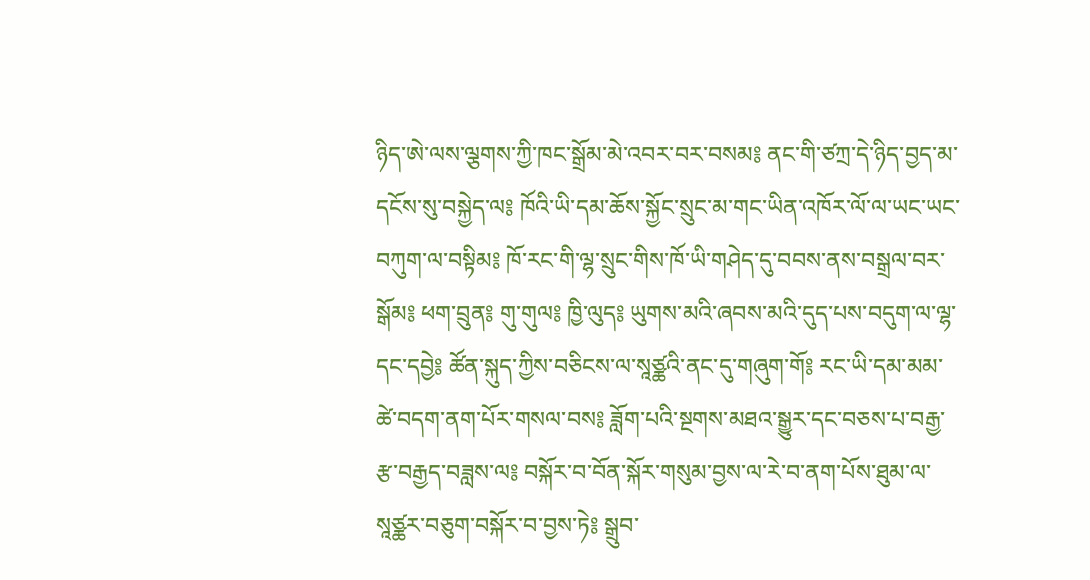ཉིད་ཨེ་ལས་ལྕགས་ཀྱི་ཁང་སྒྲོམ་མེ་འབར་བར་བསམ༔ ནང་གི་ཙཀྲ་དེ་ཉིད་བྱད་མ་དངོས་སུ་བསྐྱེད་ལ༔ ཁོའི་ཡི་དམ་ཆོས་སྐྱོང་སྲུང་མ་གང་ཡིན་འཁོར་ལོ་ལ་ཡང་ཡང་བཀུག་ལ་བསྟིམ༔ ཁོ་རང་གི་ལྷ་སྲུང་གིས་ཁོ་ཡི་གཤེད་དུ་བབས་ནས་བསྒྲལ་བར་སྒོམ༔ ཕག་བྲུན༔ གུ་གུལ༔ ཁྱི་ལུད༔ ཡུགས་མའི་ཞབས་མའི་དུད་པས་བདུག་ལ་ལྷ་དང་དབྱེ༔ ཚོན་སྐུད་ཀྱིས་བཅིངས་ལ་སཱཙྪའི་ནང་དུ་གཞུག་གོ༔ རང་ཡི་དམ་མམ་ཚེ་བདག་ནག་པོར་གསལ་བས༔ ཟློག་པའི་སྔགས་མཐའ་སྒྱུར་དང་བཅས་པ་བརྒྱ་རྩ་བརྒྱད་བཟླས་ལ༔ བསྐོར་བ་བོན་སྐོར་གསུམ་བྱས་ལ་རེ་བ་ནག་པོས་ཐུམ་ལ་སཱཙྪར་བཅུག་བསྐོར་བ་བྱས་ཏེ༔ སྒྲུབ་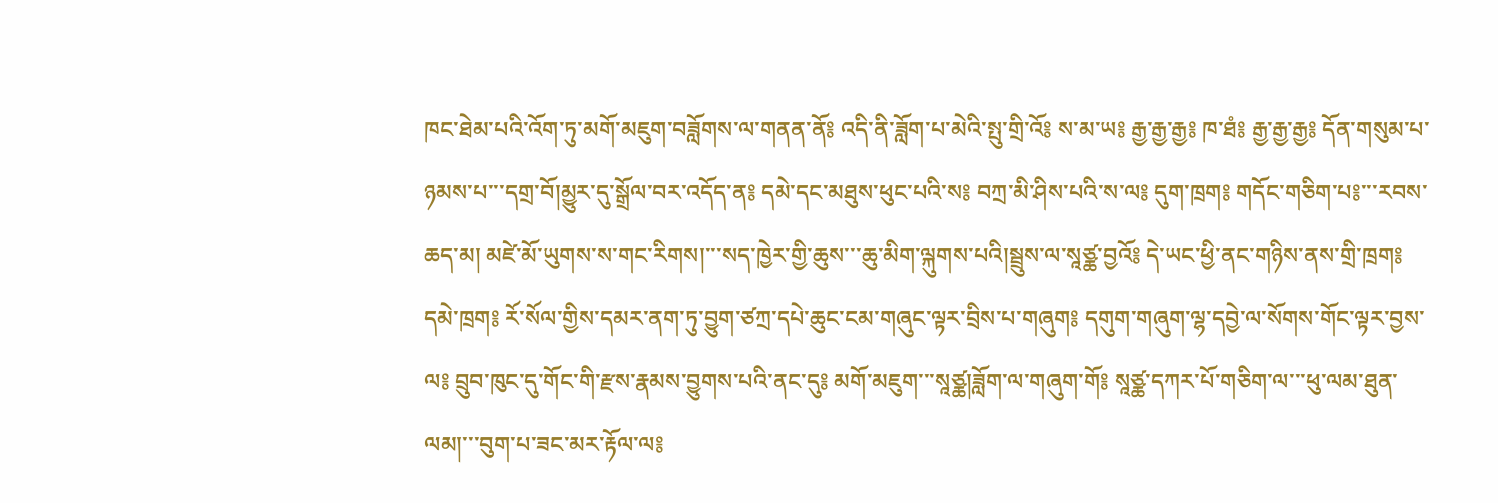ཁང་ཐེམ་པའི་འོག་ཏུ་མགོ་མཇུག་བཟློགས་ལ་གནན་ནོ༔ འདི་ནི་ཟློག་པ་མེའི་སྤུ་གྲི་འོ༔ ས་མ་ཡ༔ རྒྱ་རྒྱ་རྒྱ༔ ཁ་ཐཾ༔ རྒྱ་རྒྱ་རྒྱ༔ དོན་གསུམ་པ་ཉམས་པ་་་དགྲ་བོ།མྱུར་དུ་སྒྲོལ་བར་འདོད་ན༔ དམེ་དང་མཐུས་ཕུང་པའི་ས༔ བཀྲ་མི་ཤིས་པའི་ས་ལ༔ དུག་ཁྲག༔ གདོང་གཅིག་པ༔་་་རབས་ཆད་མ། མཛེ་མོ་ཡུགས་ས་གང་རིགས།་་་སད་ཁྱེར་གྱི་ཆུས་་་ཆུ་མིག་ལྐུགས་པའི།སྦྲུས་ལ་སཱཙྪ་བྱའོ༔ དེ་ཡང་ཕྱི་ནང་གཉིས་ནས་གྲི་ཁྲག༔ དམེ་ཁྲག༔ རོ་སོལ་གྱིས་དམར་ནག་ཏུ་བྱུག་ཙཀྲ་དཔེ་ཆུང་ངམ་གཞུང་ལྟར་བྲིས་པ་གཞུག༔ དགུག་གཞུག་ལྷ་དབྱེ་ལ་སོགས་གོང་ལྟར་བྱས་ལ༔ བྲུབ་ཁུང་དུ་གོང་གི་རྫས་རྣམས་བྱུགས་པའི་ནང་དུ༔ མགོ་མཇུག་་་སཱཙྪ།ཟློག་ལ་གཞུག་གོ༔ སཱཙྪ་དཀར་པོ་གཅིག་ལ་་་ཕུ་ལམ་ཐུན་ལམ།་་་བུག་པ་ཟང་མར་རྟོལ་ལ༔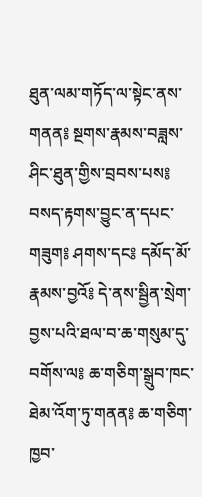ཐུན་ལམ་གཏོད་ལ་སྟེང་ནས་གནན༔ སྔགས་རྣམས་བཟླས་ཤིང་ཐུན་གྱིས་བྲབས་པས༔ བསད་རྟགས་བྱུང་ན་དཔང་གཟུག༔ ཤགས་དང༔ དམོད་མོ་རྣམས་བྱའོ༔ དེ་ནས་སྦྱིན་སྲེག་བྱས་པའི་ཐལ་བ་ཆ་གསུམ་དུ་བགོས་ལ༔ ཆ་གཅིག་སྒྲུབ་ཁང་ཐེམ་འོག་ཏུ་གནན༔ ཆ་གཅིག་ཁྱབ་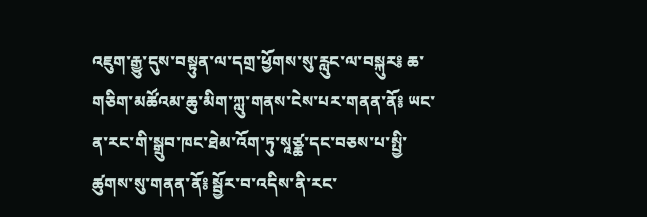འཇུག་རྒྱུ་དུས་བསྟུན་ལ་དགྲ་ཕྱོགས་སུ་རླུང་ལ་བསྐུར༔ ཆ་གཅིག་མཚོའམ་ཆུ་མིག་ཀླུ་གནས་ངེས་པར་གནན་ནོ༔ ཡང་ན་རང་གི་སྒྲུབ་ཁང་ཐེམ་འོག་ཏུ་སཱཙྪ་དང་བཅས་པ་སྤྱི་ཚུགས་སུ་གནན་ནོ༔ སྦྱོར་བ་འདིས་ནི་རང་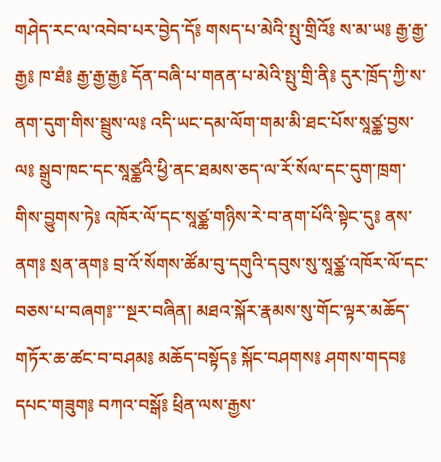གཤེད་རང་ལ་འབེབ་པར་བྱེད་དོ༔ གསད་པ་མེའི་སྤུ་གྲིའོ༔ ས་མ་ཡ༔ རྒྱ་རྒྱ་རྒྱ༔ ཁ་ཐཾ༔ རྒྱ་རྒྱ་རྒྱ༔ དོན་བཞི་པ་གནན་པ་མེའི་སྤུ་གྲི་ནི༔ དུར་ཁྲོད་ཀྱི་ས་ནག་དུག་གིས་སྦྲུས་ལ༔ འདི་ཡང་དམ་ལོག་གམ་མི་ཐང་པོས་སཱཙྪ་བྱས་ལ༔ སྒྲུབ་ཁང་དང་སཱཙྪའི་ཕྱི་ནང་ཐམས་ཅད་ལ་རོ་སོལ་དང་དུག་ཁྲག་གིས་བྱུགས་ཏེ༔ འཁོར་ལོ་དང་སཱཙྪ་གཉིས་རེ་བ་ནག་པོའི་སྟེང་དུ༔ ནས་ནག༔ སྲན་ནག༔ བྲ་འོ་སོགས་ཚོམ་བུ་དགུའི་དབུས་སུ་སཱཙྪ་འཁོར་ལོ་དང་བཅས་པ་བཞག༔་་་སྔར་བཞིན། མཐའ་སྐོར་རྣམས་སུ་གོང་ལྟར་མཆོད་གཏོར་ཆ་ཚང་བ་བཤམ༔ མཆོད་བསྟོད༔ སྐོང་བཤགས༔ ཤགས་གདབ༔ དཔང་གཟུག༔ བཀའ་བསྒོ༔ ཕྲིན་ལས་རྒྱས་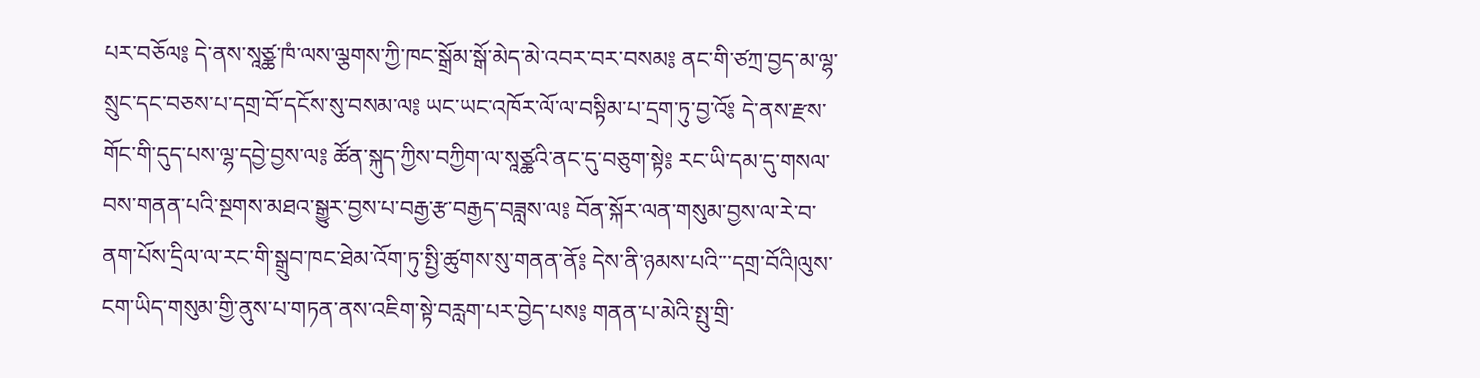པར་བཅོལ༔ དེ་ནས་སཱཙྪ་ཁཾ་ལས་ལྕགས་ཀྱི་ཁང་སྒྲོམ་སྒོ་མེད་མེ་འབར་བར་བསམ༔ ནང་གི་ཙཀྲ་བྱད་མ་ལྷ་སྲུང་དང་བཅས་པ་དགྲ་བོ་དངོས་སུ་བསམ་ལ༔ ཡང་ཡང་འཁོར་ལོ་ལ་བསྟིམ་པ་དྲག་ཏུ་བྱ་འོ༔ དེ་ནས་རྫས་གོང་གི་དུད་པས་ལྷ་དབྱེ་བྱས་ལ༔ ཚོན་སྐུད་ཀྱིས་བཀྱིག་ལ་སཱཙྪའི་ནང་དུ་བཅུག་སྟེ༔ རང་ཡི་དམ་དུ་གསལ་བས་གནན་པའི་སྔགས་མཐའ་སྒྱུར་བྱས་པ་བརྒྱ་རྩ་བརྒྱད་བཟླས་ལ༔ བོན་སྐོར་ལན་གསུམ་བྱས་ལ་རེ་བ་ནག་པོས་དྲིལ་ལ་རང་གི་སྒྲུབ་ཁང་ཐེམ་འོག་ཏུ་སྤྱི་ཚུགས་སུ་གནན་ནོ༔ དེས་ནི་ཉམས་པའི་་་དགྲ་བོའི།ལུས་ངག་ཡིད་གསུམ་གྱི་ནུས་པ་གཏན་ནས་འཇིག་སྟེ་བརླག་པར་བྱེད་པས༔ གནན་པ་མེའི་སྤུ་གྲི་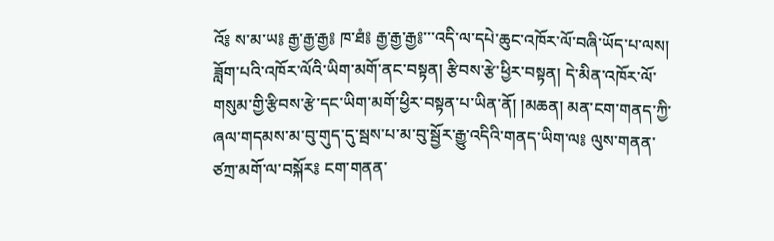འོ༔ ས་མ་ཡ༔ རྒྱ་རྒྱ་རྒྱ༔ ཁ་ཐཾ༔ རྒྱ་རྒྱ་རྒྱ༔་་་འདི་ལ་དཔེ་ཆུང་འཁོར་ལོ་བཞི་ཡོད་པ་ལས། ཟློག་པའི་འཁོར་ལོའི་ཡིག་མགོ་ནང་བསྟན། རྩིབས་རྩེ་ཕྱིར་བསྟན། དེ་མིན་འཁོར་ལོ་གསུམ་གྱི་རྩིབས་རྩེ་དང་ཡིག་མགོ་ཕྱིར་བསྟན་པ་ཡིན་ནོ། །མཆན། མན་ངག་གནད་ཀྱི་ཞལ་གདམས་མ་བུ་གུད་དུ་སྦས་པ་མ་བུ་སྦྱོར་རྒྱུ་འདིའི་གནད་ཡིག་ལ༔ ལུས་གནན་ཙཀྲ་མགོ་ལ་བསྐོར༔ ངག་གནན་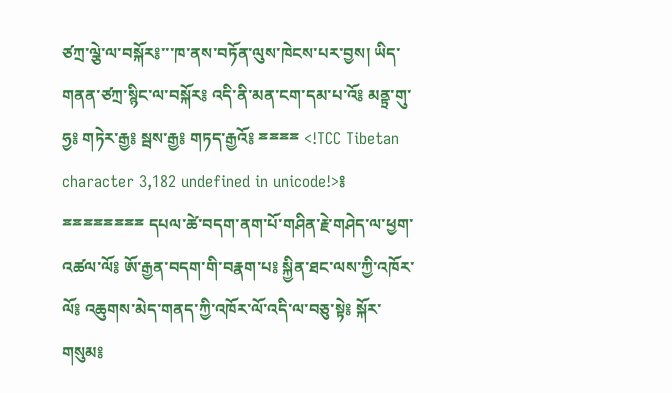ཙཀྲ་ལྕེ་ལ་བསྐོར༔་་་ཁ་ནས་བཏོན་ལུས་ཁེངས་པར་བྱས། ཡིད་གནན་ཙཀྲ་སྙིང་ལ་བསྐོར༔ འདི་ནི་མན་ངག་དམ་པ་འོ༔ མནྟྲ་གུ་ཧྱ༔ གཏེར་རྒྱ༔ སྦས་རྒྱ༔ གཏད་རྒྱའོ༔ ྈྈྈྈ <!TCC Tibetan character 3,182 undefined in unicode!>༔ ྈྈྈྈྈྈྈྈ དཔལ་ཚེ་བདག་ནག་པོ་གཤིན་རྗེ་གཤེད་ལ་ཕྱག་འཚལ་ལོ༔ ཨོ་རྒྱན་བདག་གི་བརྣག་པ༔ སྐྱིན་ཐང་ལས་ཀྱི་འཁོར་ལོ༔ འཆུགས་མེད་གནད་ཀྱི་འཁོར་ལོ་འདི་ལ་བཅུ་སྟེ༔ སྐོར་གསུམ༔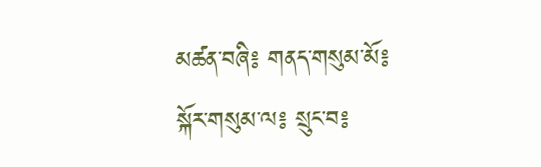མཚན་བཞི༔ གནད་གསུམ་མོ༔ སྐོར་གསུམ་ལ༔ སྲུང་བ༔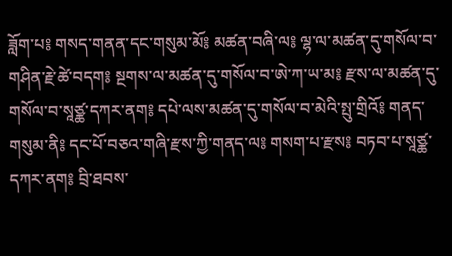ཟློག་པ༔ གསད་གནན་དང་གསུམ་མོ༔ མཚན་བཞི་ལ༔ ལྷ་ལ་མཚན་དུ་གསོལ་བ་གཤིན་རྗེ་ཚེ་བདག༔ སྔགས་ལ་མཚན་དུ་གསོལ་བ་ཨེ་ཀ་ཡ་མ༔ རྫས་ལ་མཚན་དུ་གསོལ་བ་སཱཙྪ་དཀར་ནག༔ དཔེ་ལས་མཚན་དུ་གསོལ་བ་མེའི་སྤུ་གྲིའོ༔ གནད་གསུམ་ནི༔ དང་པོ་བཅའ་གཞི་རྫས་ཀྱི་གནད་ལ༔ གསག་པ་རྫས༔ བཏབ་པ་སཱཙྪ་དཀར་ནག༔ བྲི་ཐབས་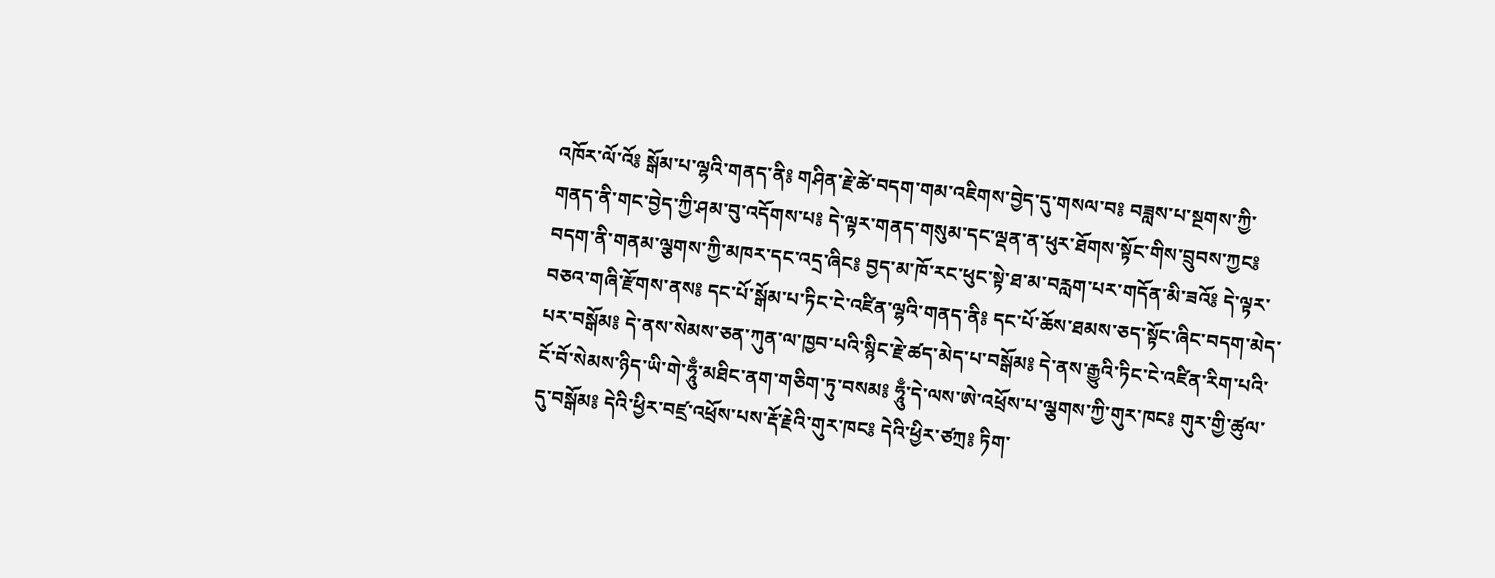འཁོར་ལོ་འོ༔ སྒོམ་པ་ལྷའི་གནད་ནི༔ གཤིན་རྗེ་ཚེ་བདག་གམ་འཇིགས་བྱེད་དུ་གསལ་བ༔ བཟླས་པ་སྔགས་ཀྱི་གནད་ནི་གང་བྱེད་ཀྱི་ཤམ་བུ་འདོགས་པ༔ དེ་ལྟར་གནད་གསུམ་དང་ལྡན་ན་ཕུར་ཐོགས་སྟོང་གིས་བྲུབས་ཀྱང༔ བདག་ནི་གནམ་ལྕགས་ཀྱི་མཁར་དང་འདྲ་ཞིང༔ བྱད་མ་ཁོ་རང་ཕུང་སྟེ་ཐ་མ་བརླག་པར་གདོན་མི་ཟའོ༔ དེ་ལྟར་བཅའ་གཞི་རྫོགས་ནས༔ དང་པོ་སྒོམ་པ་ཏིང་ངེ་འཛིན་ལྷའི་གནད་ནི༔ དང་པོ་ཆོས་ཐམས་ཅད་སྟོང་ཞིང་བདག་མེད་པར་བསྒོམ༔ དེ་ནས་སེམས་ཅན་ཀུན་ལ་ཁྱབ་པའི་སྙིང་རྗེ་ཚད་མེད་པ་བསྒོམ༔ དེ་ནས་རྒྱུའི་ཏིང་ངེ་འཛིན་རིག་པའི་ངོ་བོ་སེམས་ཉིད་ཡི་གེ་ཧཱུྃ་མཐིང་ནག་གཅིག་ཏུ་བསམ༔ ཧཱུྃ་དེ་ལས་ཨེ་འཕྲོས་པ་ལྕགས་ཀྱི་གུར་ཁང༔ གུར་གྱི་ཚུལ་དུ་བསྒོམ༔ དེའི་ཕྱིར་བཛྲ་འཕྲོས་པས་རྡོ་རྗེའི་གུར་ཁང༔ དེའི་ཕྱིར་ཙཀྲ༔ ཏིག་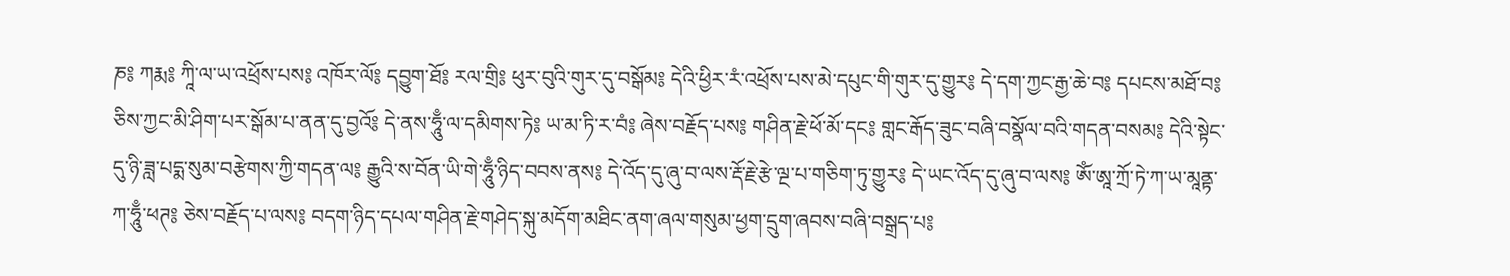ཎ༔ ཀརྨ༔ ཀཱི་ལ་ཡ་འཕྲོས་པས༔ འཁོར་ལོ༔ དབྱུག་ཐོ༔ རལ་གྲི༔ ཕུར་བུའི་གུར་དུ་བསྒོམ༔ དེའི་ཕྱིར་རཾ་འཕྲོས་པས་མེ་དཔུང་གི་གུར་དུ་གྱུར༔ དེ་དག་ཀྱང་རྒྱ་ཆེ་བ༔ དཔངས་མཐོ་བ༔ ཅིས་ཀྱང་མི་ཤིག་པར་སྒོམ་པ་ནན་དུ་བྱའོ༔ དེ་ནས་ཧཱུྃ་ལ་དམིགས་ཏེ༔ ཡ་མ་ཏི་ར་བཾ༔ ཞེས་བརྗོད་པས༔ གཤིན་རྗེ་ཕོ་མོ་དང༔ གླང་རྒོད་ཟུང་བཞི་བསྣོལ་བའི་གདན་བསམ༔ དེའི་སྟེང་དུ་ཉི་ཟླ་པདྨ་སུམ་བརྩེགས་ཀྱི་གདན་ལ༔ རྒྱུའི་ས་བོན་ཡི་གེ་ཧཱུྃ་ཉིད་བབས་ནས༔ དེ་འོད་དུ་ཞུ་བ་ལས་རྡོ་རྗེ་རྩེ་ལྔ་པ་གཅིག་ཏུ་གྱུར༔ དེ་ཡང་འོད་དུ་ཞུ་བ་ལས༔ ཨོཾ་ཨཱ་ཀྲོ་ཏེ་ཀ་ཡ་མཱནྟ་ཀ་ཧཱུྃ་ཕཊ༔ ཅེས་བརྗོད་པ་ལས༔ བདག་ཉིད་དཔལ་གཤིན་རྗེ་གཤེད་སྐུ་མདོག་མཐིང་ནག་ཞལ་གསུམ་ཕྱག་དྲུག་ཞབས་བཞི་བསྒྲད་པ༔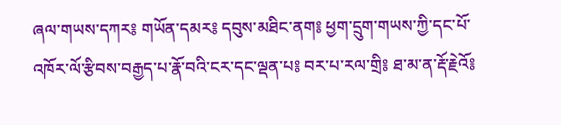ཞལ་གཡས་དཀར༔ གཡོན་དམར༔ དབུས་མཐིང་ནག༔ ཕྱག་དྲུག་གཡས་ཀྱི་དང་པོ་འཁོར་ལོ་རྩིབས་བརྒྱད་པ་རྣོ་བའི་ངར་དང་ལྡན་པ༔ བར་པ་རལ་གྲི༔ ཐ་མ་ན་རྡོ་རྗེའོ༔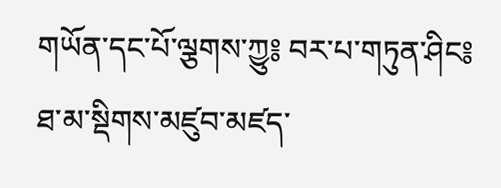གཡོན་དང་པོ་ལྕགས་ཀྱུ༔ བར་པ་གཏུན་ཤིང༔ ཐ་མ་སྡིགས་མཛུབ་མཛད་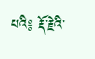པའི༔ རྡོ་རྗེའི་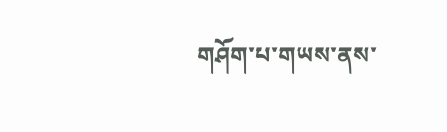གཤོག་པ་གཡས་ནས་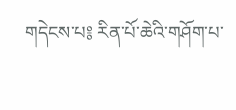གདེངས་པ༔ རིན་པོ་ཆེའི་གཤོག་པ་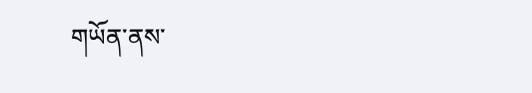གཡོན་ནས་